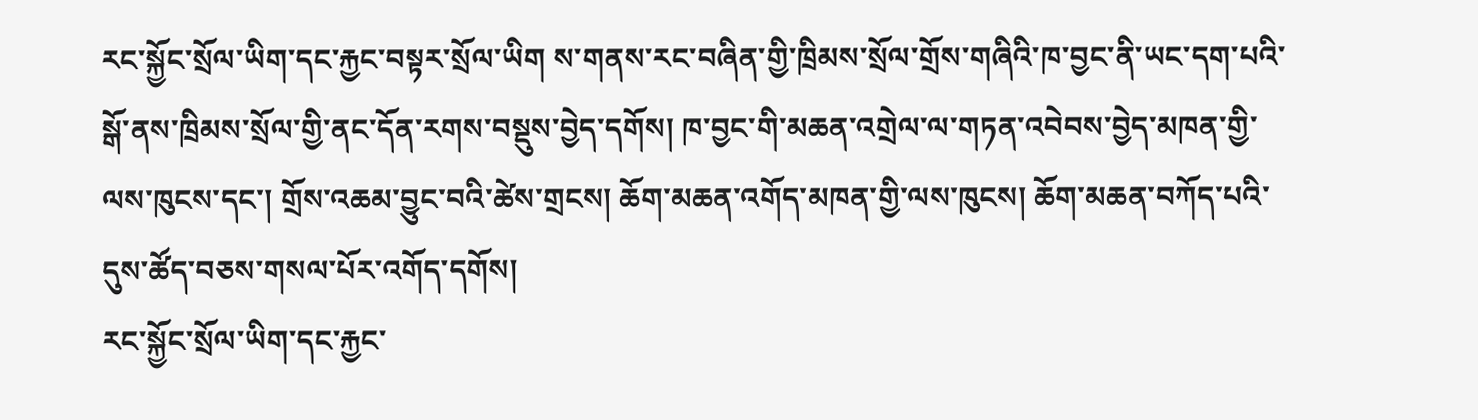རང་སྐྱོང་སྲོལ་ཡིག་དང་རྐྱང་བསྟར་སྲོལ་ཡིག ས་གནས་རང་བཞིན་གྱི་ཁྲིམས་སྲོལ་གྲོས་གཞིའི་ཁ་བྱང་ནི་ཡང་དག་པའི་སྒོ་ནས་ཁྲིམས་སྲོལ་གྱི་ནང་དོན་རགས་བསྡུས་བྱེད་དགོས། ཁ་བྱང་གི་མཆན་འགྲེལ་ལ་གཏན་འབེབས་བྱེད་མཁན་གྱི་ལས་ཁུངས་དང་། གྲོས་འཆམ་བྱུང་བའི་ཚེས་གྲངས། ཆོག་མཆན་འགོད་མཁན་གྱི་ལས་ཁུངས། ཆོག་མཆན་བཀོད་པའི་དུས་ཚོད་བཅས་གསལ་པོར་འགོད་དགོས།
རང་སྐྱོང་སྲོལ་ཡིག་དང་རྐྱང་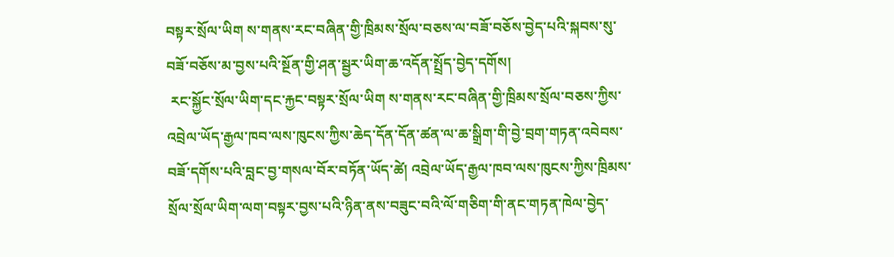བསྟར་སྲོལ་ཡིག ས་གནས་རང་བཞིན་གྱི་ཁྲིམས་སྲོལ་བཅས་ལ་བཟོ་བཅོས་བྱེད་པའི་སྐབས་སུ་བཟོ་བཅོས་མ་བྱས་པའི་སྔོན་གྱི་ཤན་སྦྱར་ཡིག་ཆ་འདོན་སྤྲོད་བྱེད་དགོས།
 རང་སྐྱོང་སྲོལ་ཡིག་དང་རྐྱང་བསྟར་སྲོལ་ཡིག ས་གནས་རང་བཞིན་གྱི་ཁྲིམས་སྲོལ་བཅས་ཀྱིས་འབྲེལ་ཡོད་རྒྱལ་ཁབ་ལས་ཁུངས་ཀྱིས་ཆེད་དོན་དོན་ཚན་ལ་ཆ་སྒྲིག་གི་བྱེ་བྲག་གཏན་འབེབས་བཟོ་དགོས་པའི་བླང་བྱ་གསལ་བོར་བཏོན་ཡོད་ཚེ། འབྲེལ་ཡོད་རྒྱལ་ཁབ་ལས་ཁུངས་ཀྱིས་ཁྲིམས་སྲོལ་སྲོལ་ཡིག་ལག་བསྟར་བྱས་པའི་ཉིན་ནས་བཟུང་བའི་ལོ་གཅིག་གི་ནང་གཏན་ཁེལ་བྱེད་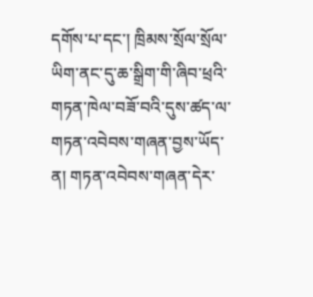དགོས་པ་དང་། ཁྲིམས་སྲོལ་སྲོལ་ཡིག་ནང་དུ་ཆ་སྒྲིག་གི་ཞིབ་ཕྲའི་གཏན་ཁེལ་བཟོ་བའི་དུས་ཚད་ལ་གཏན་འབེབས་གཞན་བྱས་ཡོད་ན། གཏན་འབེབས་གཞན་དེར་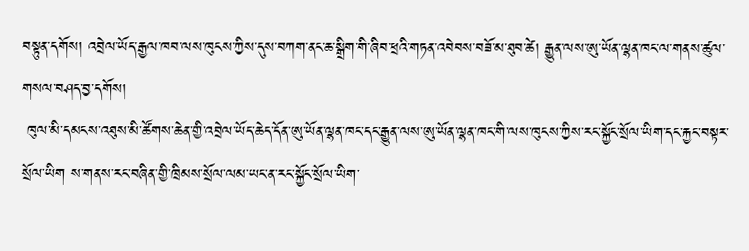བསྟུན་དགོས། འབྲེལ་ཡོད་རྒྱལ་ཁབ་ལས་ཁུངས་ཀྱིས་དུས་བཀག་ནང་ཆ་སྒྲིག་གི་ཞིབ་ཕྲའི་གཏན་འབེབས་བཟོ་མ་ཐུབ་ཚེ། རྒྱུན་ལས་ཨུ་ཡོན་ལྷན་ཁང་ལ་གནས་ཚུལ་གསལ་བཤད་བྱ་དགོས།
 ཁུལ་མི་དམངས་འཐུས་མི་ཚོགས་ཆེན་གྱི་འབྲེལ་ཡོད་ཆེད་དོན་ཨུ་ཡོན་ལྷན་ཁང་དང་རྒྱུན་ལས་ཨུ་ཡོན་ལྷན་ཁང་གི་ལས་ཁུངས་ཀྱིས་རང་སྐྱོང་སྲོལ་ཡིག་དང་རྐྱང་བསྟར་སྲོལ་ཡིག ས་གནས་རང་བཞིན་གྱི་ཁྲིམས་སྲོལ་ལམ་ཡང་ན་རང་སྐྱོང་སྲོལ་ཡིག་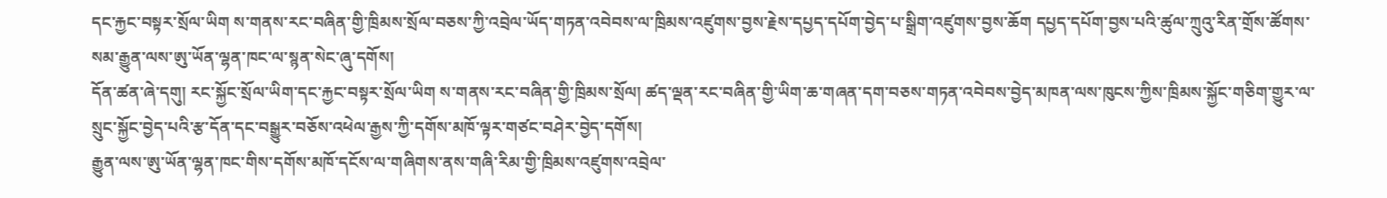དང་རྐྱང་བསྟར་སྲོལ་ཡིག ས་གནས་རང་བཞིན་གྱི་ཁྲིམས་སྲོལ་བཅས་ཀྱི་འབྲེལ་ཡོད་གཏན་འབེབས་ལ་ཁྲིམས་འཛུགས་བྱས་རྗེས་དཔྱད་དཔོག་བྱེད་པ་སྒྲིག་འཛུགས་བྱས་ཆོག དཔྱད་དཔོག་བྱས་པའི་ཚུལ་ཀྲུའུ་རིན་གྲོས་ཚོགས་སམ་རྒྱུན་ལས་ཨུ་ཡོན་ལྷན་ཁང་ལ་སྙན་སེང་ཞུ་དགོས།
དོན་ཚན་ཞེ་དགུ། རང་སྐྱོང་སྲོལ་ཡིག་དང་རྐྱང་བསྟར་སྲོལ་ཡིག ས་གནས་རང་བཞིན་གྱི་ཁྲིམས་སྲོལ། ཚད་ལྡན་རང་བཞིན་གྱི་ཡིག་ཆ་གཞན་དག་བཅས་གཏན་འབེབས་བྱེད་མཁན་ལས་ཁུངས་ཀྱིས་ཁྲིམས་སྐྱོང་གཅིག་གྱུར་ལ་སྲུང་སྐྱོང་བྱེད་པའི་རྩ་དོན་དང་བསྒྱུར་བཅོས་འཕེལ་རྒྱས་ཀྱི་དགོས་མཁོ་ལྟར་གཙང་བཤེར་བྱེད་དགོས།
རྒྱུན་ལས་ཨུ་ཡོན་ལྷན་ཁང་གིས་དགོས་མཁོ་དངོས་ལ་གཞིགས་ནས་གཞི་རིམ་གྱི་ཁྲིམས་འཛུགས་འབྲེལ་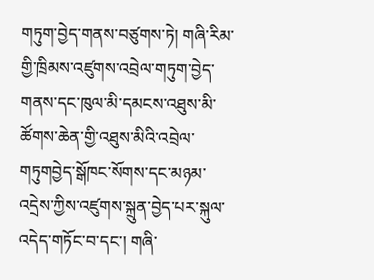གཏུག་བྱེད་གནས་བཙུགས་ཏེ། གཞི་རིམ་གྱི་ཁྲིམས་འཛུགས་འབྲེལ་གཏུག་བྱེད་གནས་དང་ཁུལ་མི་དམངས་འཐུས་མི་ཚོགས་ཆེན་གྱི་འཐུས་མིའི་འབྲེལ་གཏུགབྱེད་སྒོཁང་སོགས་དང་མཉམ་འདྲེས་ཀྱིས་འཛུགས་སྐྲུན་བྱེད་པར་སྐུལ་འདེད་གཏོང་བ་དང་། གཞི་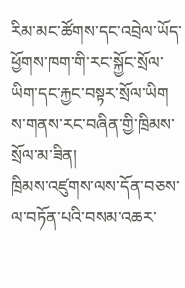རིམ་མང་ཚོགས་དང་འབྲེལ་ཡོད་ཕྱོགས་ཁག་གི་རང་སྐྱོང་སྲོལ་ཡིག་དང་རྐྱང་བསྟར་སྲོལ་ཡིག ས་གནས་རང་བཞིན་གྱི་ཁྲིམས་སྲོལ་མ་ཟིན།
ཁྲིམས་འཛུགས་ལས་དོན་བཅས་ལ་བཏོན་པའི་བསམ་འཆར་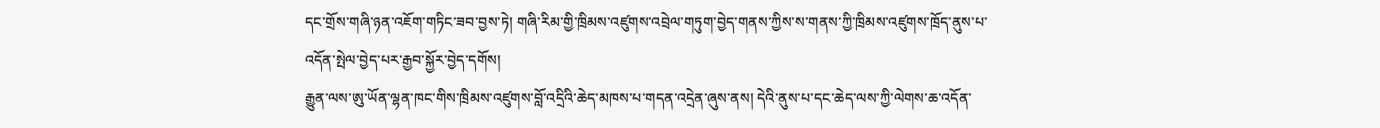དང་གྲོས་གཞི་ཉན་འཇོག་གཏིང་ཟབ་བྱས་ཏེ། གཞི་རིམ་གྱི་ཁྲིམས་འཛུགས་འབྲེལ་གཏུག་བྱེད་གནས་ཀྱིས་ས་གནས་ཀྱི་ཁྲིམས་འཛུགས་ཁྲོད་ནུས་པ་འདོན་སྤེལ་བྱེད་པར་རྒྱབ་སྐྱོར་བྱེད་དགོས།
རྒྱུན་ལས་ཨུ་ཡོན་ལྷན་ཁང་གིས་ཁྲིམས་འཛུགས་བློ་འདྲིའི་ཆེད་མཁས་པ་གདན་འདྲེན་ཞུས་ནས། དེའི་ནུས་པ་དང་ཆེད་ལས་ཀྱི་ལེགས་ཆ་འདོན་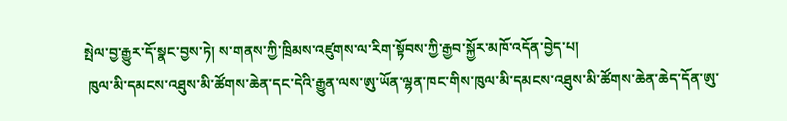སྤེལ་བྱ་རྒྱུར་དོ་སྣང་བྱས་ཏེ། ས་གནས་ཀྱི་ཁྲིམས་འཛུགས་ལ་རིག་སྟོབས་ཀྱི་རྒྱབ་སྐྱོར་མཁོ་འདོན་བྱེད་པ།
 ཁུལ་མི་དམངས་འཐུས་མི་ཚོགས་ཆེན་དང་དེའི་རྒྱུན་ལས་ཨུ་ཡོན་ལྷན་ཁང་གིས་ཁུལ་མི་དམངས་འཐུས་མི་ཚོགས་ཆེན་ཆེད་དོན་ཨུ་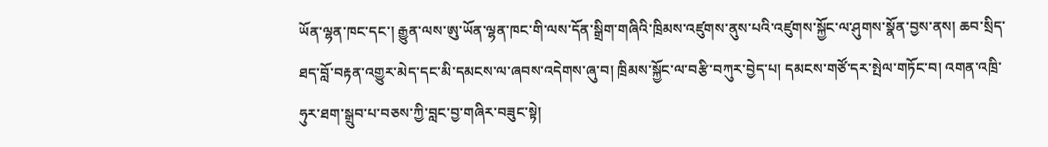ཡོན་ལྷན་ཁང་དང་། རྒྱུན་ལས་ཨུ་ཡོན་ལྷན་ཁང་གི་ལས་དོན་སྒྲིག་གཞིའི་ཁྲིམས་འཛུགས་ནུས་པའི་འཛུགས་སྐྱོང་ལ་ཤུགས་སྣོན་བྱས་ནས། ཆབ་སྲིད་ཐད་བློ་བརྟན་འགྱུར་མེད་དང་མི་དམངས་ལ་ཞབས་འདེགས་ཞུ་བ། ཁྲིམས་སྐྱོང་ལ་བརྩི་བཀུར་བྱེད་པ། དམངས་གཙོ་དར་སྤེལ་གཏོང་བ། འགན་འཁྲི་ཧུར་ཐག་སྒྲུབ་པ་བཅས་ཀྱི་བླང་བྱ་གཞིར་བཟུང་སྟེ།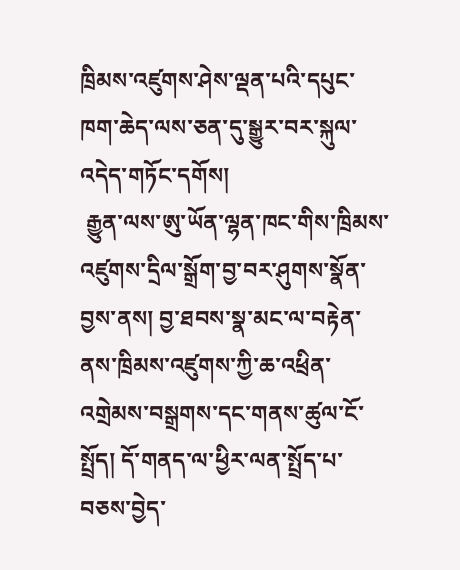ཁྲིམས་འཛུགས་ཤེས་ལྡན་པའི་དཔུང་ཁག་ཆེད་ལས་ཅན་དུ་སྒྱུར་བར་སྐུལ་འདེད་གཏོང་དགོས།
 རྒྱུན་ལས་ཨུ་ཡོན་ལྷན་ཁང་གིས་ཁྲིམས་འཛུགས་དྲིལ་སྒྲོག་བྱ་བར་ཤུགས་སྣོན་བྱས་ནས། བྱ་ཐབས་སྣ་མང་ལ་བརྟེན་ནས་ཁྲིམས་འཛུགས་ཀྱི་ཆ་འཕྲིན་འགྲེམས་བསྒྲགས་དང་གནས་ཚུལ་ངོ་སྤྲོད། དོ་གནད་ལ་ཕྱིར་ལན་སྤྲོད་པ་བཅས་བྱེད་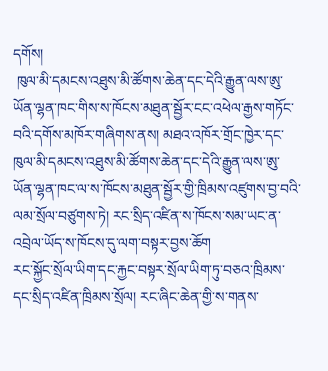དགོས།
 ཁུལ་མི་དམངས་འཐུས་མི་ཚོགས་ཆེན་དང་དེའི་རྒྱུན་ལས་ཨུ་ཡོན་ལྷན་ཁང་གིས་ས་ཁོངས་མཐུན་སྦྱོར་ངང་འཕེལ་རྒྱས་གཏོང་བའི་དགོས་མཁོར་གཞིགས་ནས། མཐའ་འཁོར་གྲོང་ཁྱེར་དང་ཁུལ་མི་དམངས་འཐུས་མི་ཚོགས་ཆེན་དང་དེའི་རྒྱུན་ལས་ཨུ་ཡོན་ལྷན་ཁང་ལ་ས་ཁོངས་མཐུན་སྦྱོར་གྱི་ཁྲིམས་འཛུགས་བྱ་བའི་ལམ་སྲོལ་བཙུགས་ཏེ། རང་སྲིད་འཛིན་ས་ཁོངས་སམ་ཡང་ན་འབྲེལ་ཡོད་ས་ཁོངས་དུ་ལག་བསྟར་བྱས་ཆོག
རང་སྐྱོང་སྲོལ་ཡིག་དང་རྐྱང་བསྟར་སྲོལ་ཡིག་ཏུ་བཅའ་ཁྲིམས་དང་སྲིད་འཛིན་ཁྲིམས་སྲོལ། རང་ཞིང་ཆེན་གྱི་ས་གནས་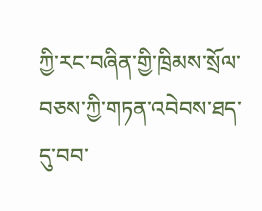ཀྱི་རང་བཞིན་གྱི་ཁྲིམས་སྲོལ་བཅས་ཀྱི་གཏན་འབེབས་ཐད་དུ་བབ་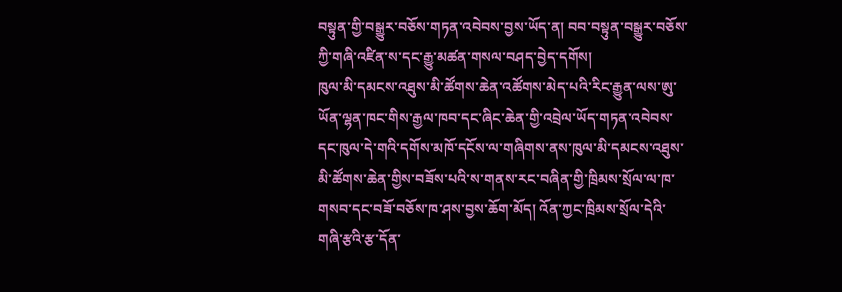བསྟུན་གྱི་བསྒྱུར་བཅོས་གཏན་འབེབས་བྱས་ཡོད་ན། བབ་བསྟུན་བསྒྱུར་བཅོས་ཀྱི་གཞི་འཛིན་ས་དང་རྒྱུ་མཚན་གསལ་བཤད་བྱེད་དགོས།
ཁུལ་མི་དམངས་འཐུས་མི་ཚོགས་ཆེན་འཚོགས་མེད་པའི་རིང་རྒྱུན་ལས་ཨུ་ཡོན་ལྷན་ཁང་གིས་རྒྱལ་ཁབ་དང་ཞིང་ཆེན་གྱི་འབྲེལ་ཡོད་གཏན་འབེབས་དང་ཁུལ་དེ་གའི་དགོས་མཁོ་དངོས་ལ་གཞིགས་ནས་ཁུལ་མི་དམངས་འཐུས་མི་ཚོགས་ཆེན་གྱིས་བཟོས་པའི་ས་གནས་རང་བཞིན་གྱི་ཁྲིམས་སྲོལ་ལ་ཁ་གསབ་དང་བཟོ་བཅོས་ཁ་ཤས་བྱས་ཆོག་མོད། འོན་ཀྱང་ཁྲིམས་སྲོལ་དེའི་གཞི་རྩའི་རྩ་དོན་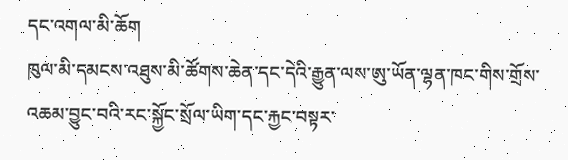དང་འགལ་མི་ཆོག
ཁུལ་མི་དམངས་འཐུས་མི་ཚོགས་ཆེན་དང་དེའི་རྒྱུན་ལས་ཨུ་ཡོན་ལྷན་ཁང་གིས་གྲོས་འཆམ་བྱུང་བའི་རང་སྐྱོང་སྲོལ་ཡིག་དང་རྐྱང་བསྟར་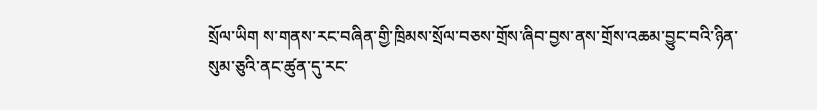སྲོལ་ཡིག ས་གནས་རང་བཞིན་གྱི་ཁྲིམས་སྲོལ་བཅས་གྲོས་ཞིབ་བྱས་ནས་གྲོས་འཆམ་བྱུང་བའི་ཉིན་སུམ་ཅུའི་ནང་ཚུན་དུ་རང་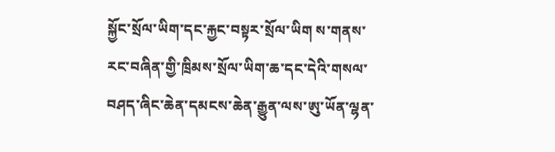སྐྱོང་སྲོལ་ཡིག་དང་རྐྱང་བསྟར་སྲོལ་ཡིག ས་གནས་རང་བཞིན་གྱི་ཁྲིམས་སྲོལ་ཡིག་ཆ་དང་དེའི་གསལ་བཤད་ཞིང་ཆེན་དམངས་ཆེན་རྒྱུན་ལས་ཨུ་ཡོན་ལྷན་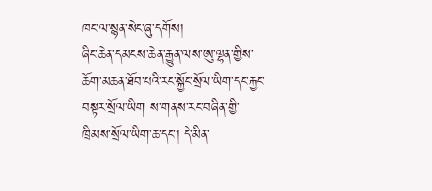ཁང་ལ་སྙན་སེང་ཞུ་དགོས།
ཞིང་ཆེན་དམངས་ཆེན་རྒྱུན་ལས་ཨུ་ལྷན་གྱིས་ཆོག་མཆན་ཐོབ་པའི་རང་སྐྱོང་སྲོལ་ཡིག་དང་རྐྱང་བསྟར་སྲོལ་ཡིག ས་གནས་རང་བཞིན་གྱི་ཁྲིམས་སྲོལ་ཡིག་ཆ་དང་། དེ་མིན་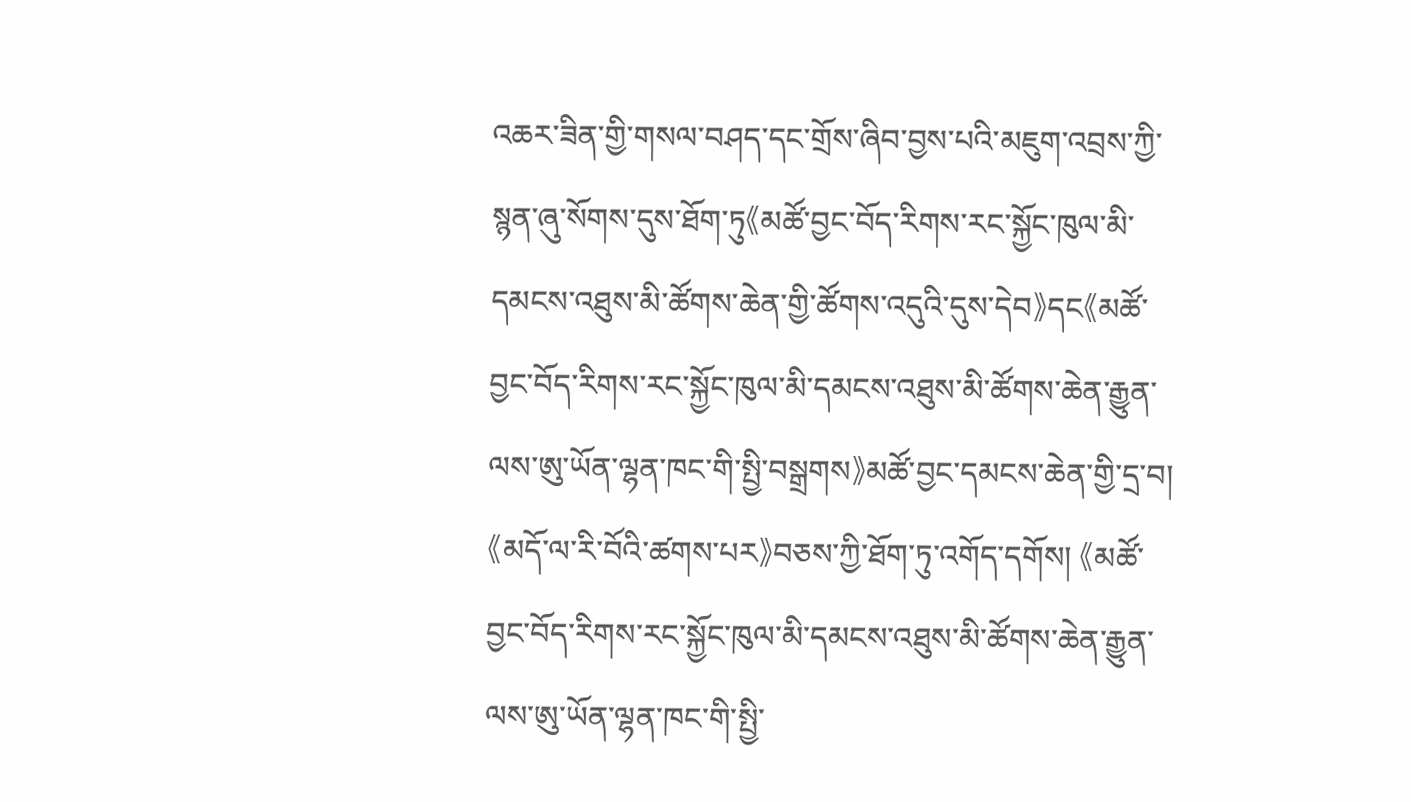འཆར་ཟིན་གྱི་གསལ་བཤད་དང་གྲོས་ཞིབ་བྱས་པའི་མཇུག་འབྲས་ཀྱི་སྙན་ཞུ་སོགས་དུས་ཐོག་ཏུ《མཚོ་བྱང་བོད་རིགས་རང་སྐྱོང་ཁུལ་མི་དམངས་འཐུས་མི་ཚོགས་ཆེན་གྱི་ཚོགས་འདུའི་དུས་དེབ》དང《མཚོ་བྱང་བོད་རིགས་རང་སྐྱོང་ཁུལ་མི་དམངས་འཐུས་མི་ཚོགས་ཆེན་རྒྱུན་ལས་ཨུ་ཡོན་ལྷན་ཁང་གི་སྤྱི་བསྒྲགས》མཚོ་བྱང་དམངས་ཆེན་གྱི་དྲ་བ།《མདོ་ལ་རི་བོའི་ཚགས་པར》བཅས་ཀྱི་ཐོག་ཏུ་འགོད་དགོས། 《མཚོ་བྱང་བོད་རིགས་རང་སྐྱོང་ཁུལ་མི་དམངས་འཐུས་མི་ཚོགས་ཆེན་རྒྱུན་ལས་ཨུ་ཡོན་ལྷན་ཁང་གི་སྤྱི་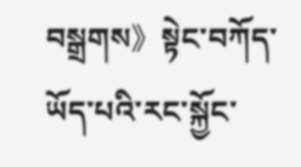བསྒྲགས》སྟེང་བཀོད་ཡོད་པའི་རང་སྐྱོང་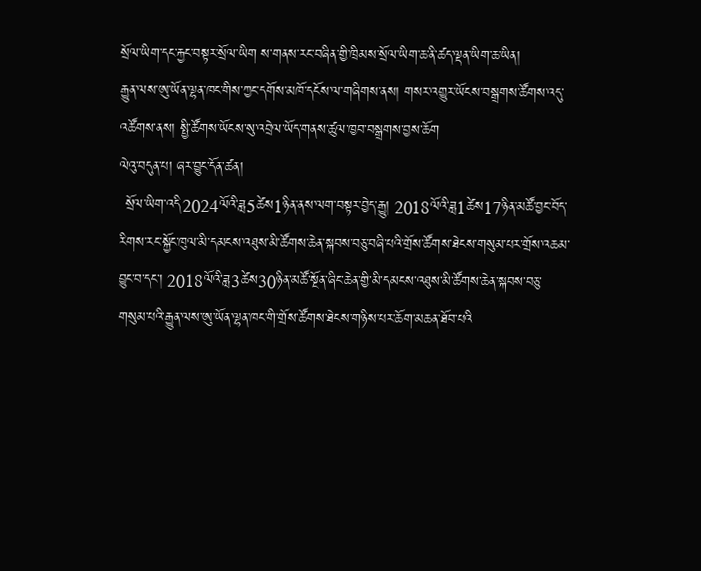སྲོལ་ཡིག་དང་རྐྱང་བསྟར་སྲོལ་ཡིག ས་གནས་རང་བཞིན་གྱི་ཁྲིམས་སྲོལ་ཡིག་ཆ་ནི་ཚད་ལྡན་ཡིག་ཆ་ཡིན།
རྒྱུན་ལས་ཨུ་ཡོན་ལྷན་ཁང་གིས་ཀྱང་དགོས་མཁོ་དངོས་ལ་གཞིགས་ནས། གསར་འགྱུར་ཡོངས་བསྒྲགས་ཚོགས་འདུ་འཚོགས་ནས། སྤྱི་ཚོགས་ཡོངས་སུ་འབྲེལ་ཡོད་གནས་ཚུལ་ཁྱབ་བསྒྲགས་བྱས་ཆོག
ལེའུ་བདུན་པ། ཞར་བྱུང་དོན་ཚན།
 སྲོལ་ཡིག་འདི2024ལོའི་ཟླ5ཚེས1ཉིན་ནས་ལག་བསྟར་བྱེད་རྒྱུ། 2018ལོའི་ཟླ1ཚེས17ཉིན་མཚོ་བྱང་བོད་རིགས་རང་སྐྱོང་ཁུལ་མི་དམངས་འཐུས་མི་ཚོགས་ཆེན་སྐབས་བཅུ་བཞི་པའི་གྲོས་ཚོགས་ཐེངས་གསུམ་པར་གྲོས་འཆམ་བྱུང་བ་དང་། 2018ལོའི་ཟླ3ཚེས30ཉིན་མཚོ་སྔོན་ཞིང་ཆེན་གྱི་མི་དམངས་འཐུས་མི་ཚོགས་ཆེན་སྐབས་བཅུ་གསུམ་པའི་རྒྱུན་ལས་ཨུ་ཡོན་ལྷན་ཁང་གི་གྲོས་ཚོགས་ཐེངས་གཉིས་པར་ཆོག་མཆན་ཐོབ་པའི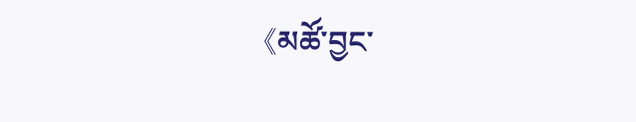《མཚོ་བྱང་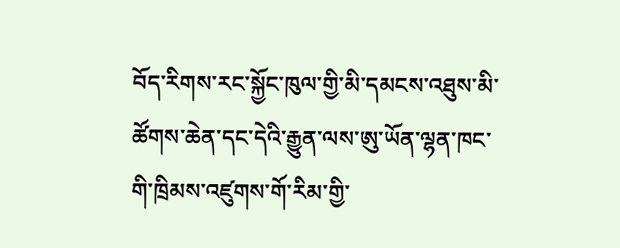བོད་རིགས་རང་སྐྱོང་ཁུལ་གྱི་མི་དམངས་འཐུས་མི་ཚོགས་ཆེན་དང་དེའི་རྒྱུན་ལས་ཨུ་ཡོན་ལྷན་ཁང་གི་ཁྲིམས་འཛུགས་གོ་རིམ་གྱི་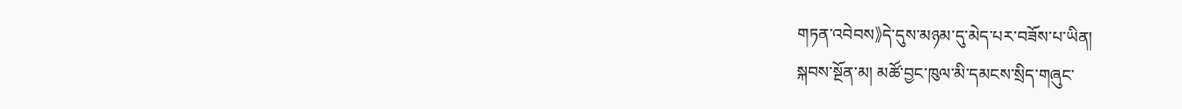གཏན་འབེབས》དེ་དུས་མཉམ་དུ་མེད་པར་བཟོས་པ་ཡིན།
སྐབས་སྔོན་མ། མཚོ་བྱང་ཁུལ་མི་དམངས་སྲིད་གཞུང་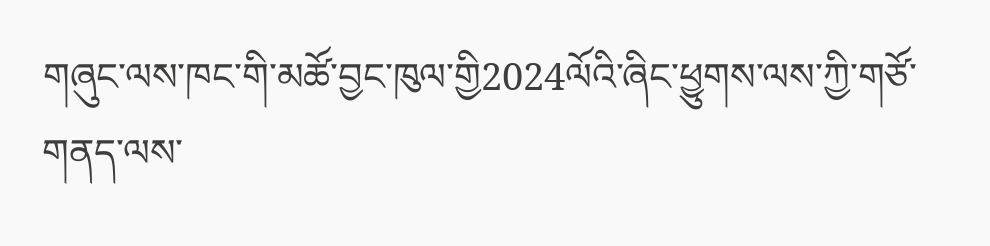གཞུང་ལས་ཁང་གི་མཚོ་བྱང་ཁུལ་གྱི2024ལོའི་ཞིང་ཕྱུགས་ལས་ཀྱི་གཙོ་གནད་ལས་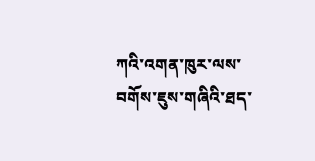ཀའི་འགན་ཁུར་ལས་བགོས་ཇུས་གཞིའི་ཐད་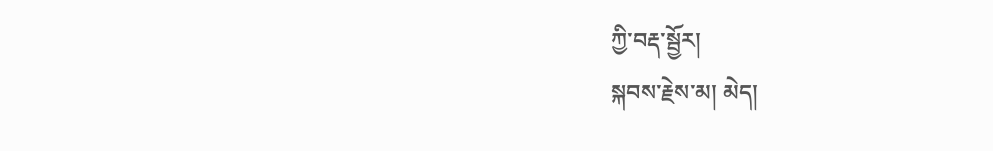ཀྱི་བརྡ་སྦྱོར།
སྐབས་རྗེས་མ། མེད།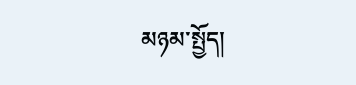མཉམ་སྤྱོད།